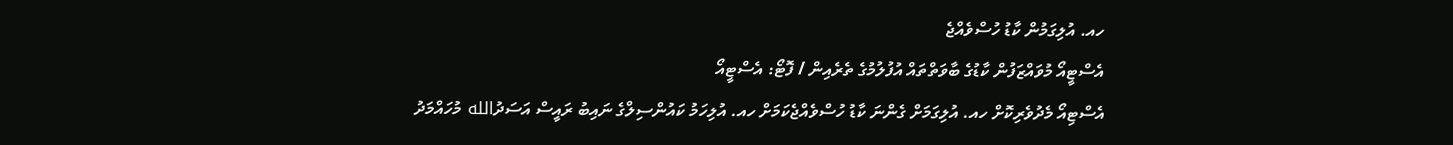ހއ. އުލިގަމުން ކާޑު ހުސްވެއްޖެ
އެސްޓީއޯ މުވައްޒަފުން ކާޑުގެ ބާވަތްތައް އުފުލުމުގެ ތެރެއިން / ފޮޓޯ: އެސްޓީއޯ
އެސްޓިއޯ މެދުވެރިކޮށް ހއ. އުލިގަމަށް ގެންނަ ކާޑު ހުސްވެއްޖެކަމަށް ހއ. އުލިހަމު ކައުންސިލްގެ ނައިބު ރައީސް އަސަދުالله މުހައްމަދު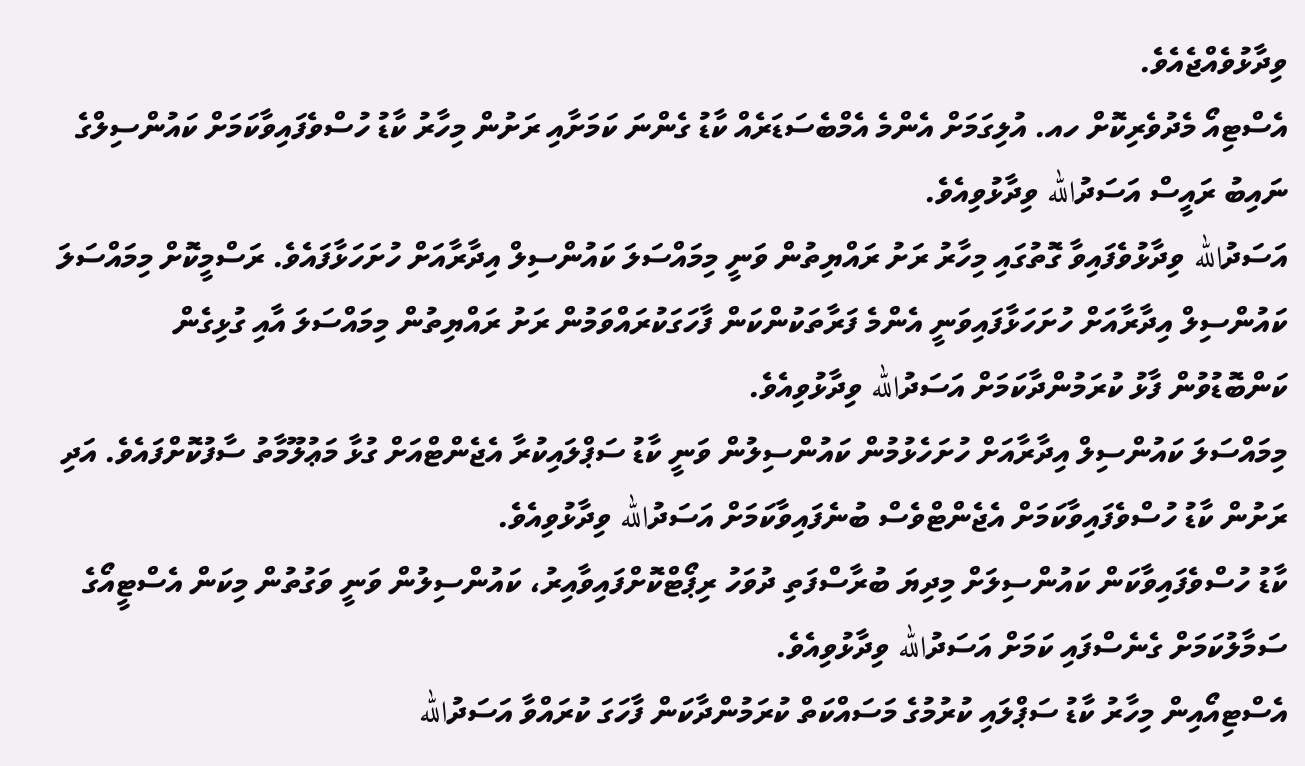ވިދާޅުވެއްޖެއެވެ.
އެސްޓިއޯ މެދުވެރިކޮށް ހއ. އުލިގަމަށް އެންމެ އެމްބެސަޑަރެއް ކާޑު ގެންނަ ކަމަށާއި ރަށުން މިހާރު ކާޑު ހުސްވެފައިވާކަމަށް ކައުންސިލްގެ ނައިބު ރައީސް އަސަދުالله ވިދާޅުވިއެވެ.
އަސަދުالله ވިދާޅުވެފައިވާ ގޮތުގައި މިހާރު ރަށު ރައްޔިތުން ވަނީ މިމައްސަލަ ކައުންސިލް އިދާރާއަށް ހުށަހަޅާފައެވެ. ރަސްމީކޮށް މިމައްސަލަ ކައުންސިލް އިދާރާއަށް ހުށަހަޅާފައިވަނީ އެންމެ ފަރާތަކުންކަން ފާހަގަކުރައްވަމުން ރަށު ރައްޔިތުން މިމައްސަލަ އާއި ގުޅިގެން ކަންބޮޑުވުން ފާޅު ކުރަމުންދާކަމަށް އަސަދުالله ވިދާޅުވިއެވެ.
މިމައްސަލަ ކައުންސިލް އިދާރާއަށް ހުށަހެޅުމުން ކައުންސިލުން ވަނީ ކާޑު ސަޕްލައިކުރާ އެޖެންޓްއަށް ގުޅާ މަޢުލޫމާތު ސާފުކޮށްފައެވެ. އަދި ރަށުން ކާޑު ހުސްވެފައިވާކަމަށް އެޖެންޓްވެސް ބުނެފައިވާކަމަށް އަސަދުالله ވިދާޅުވިއެވެ.
ކާޑު ހުސްވެފައިވާކަން ކައުންސިލަށް މިދިޔަ ބުރާސްފަތި ދުވަހު ރިޕޯޓްކޮށްފައިވާއިރު، ކައުންސިލުން ވަނީ ވަގުތުން މިކަން އެސްޓީއޯގެ ސަމާލުކަމަށް ގެނެސްފައި ކަމަށް އަސަދުالله ވިދާޅުވިއެވެ.
އެސްޓިއޯއިން މިހާރު ކާޑު ސަޕްލައި ކުރުމުގެ މަސައްކަތް ކުރަމުންދާކަން ފާހަގަ ކުރައްވާ އަސަދުالله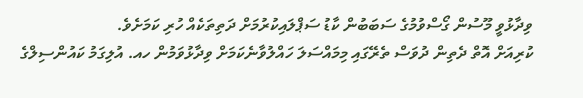ވިދާޅުވީ މޫސުން ގޯސްވުމުގެ ސަބަބުން ކާޑު ސަޕްލައިކުރުމަށް ދަތިތަކެއް ހުރި ކަމަށެވެ.
ކުރިއަށް އޮތް ދެތިން ދުވަސް ތެރޭގައި މިމައްސަލަ ހައްލުވާނެކަމަށް ވިދާޅުވަމުން ހއ. އުލިގަމު ކައުންސިލްގެ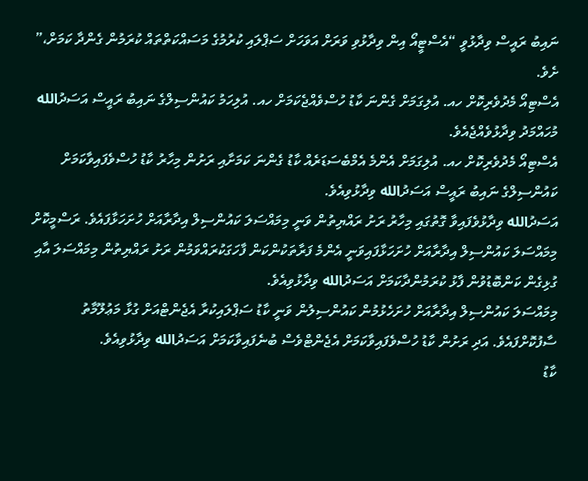ނައިބު ރައީސް ވިދާޅުވީ “އެސްޓީއޯ އިން ވިދާޅުވި ވަރަށް އަވަހަށް ސަޕްލައި ކުރުމުގެ މަސައްކަތްތައް ކުރަމުން ގެންދާ ކަމަށް،” ށެވެ.
އެސްޓިއޯ މެދުވެރިކޮށް ހއ. އުލިގަމަށް ގެންނަ ކާޑު ހުސްވެއްޖެކަމަށް ހއ. އުލިހަމު ކައުންސިލްގެ ނައިބު ރައީސް އަސަދުالله މުހައްމަދު ވިދާޅުވެއްޖެއެވެ.
އެސްޓިއޯ މެދުވެރިކޮށް ހއ. އުލިގަމަށް އެންމެ އެމްބެސަޑަރެއް ކާޑު ގެންނަ ކަމަށާއި ރަށުން މިހާރު ކާޑު ހުސްވެފައިވާކަމަށް ކައުންސިލްގެ ނައިބު ރައީސް އަސަދުالله ވިދާޅުވިއެވެ.
އަސަދުالله ވިދާޅުވެފައިވާ ގޮތުގައި މިހާރު ރަށު ރައްޔިތުން ވަނީ މިމައްސަލަ ކައުންސިލް އިދާރާއަށް ހުށަހަޅާފައެވެ. ރަސްމީކޮށް މިމައްސަލަ ކައުންސިލް އިދާރާއަށް ހުށަހަޅާފައިވަނީ އެންމެ ފަރާތަކުންކަން ފާހަގަކުރައްވަމުން ރަށު ރައްޔިތުން މިމައްސަލަ އާއި ގުޅިގެން ކަންބޮޑުވުން ފާޅު ކުރަމުންދާކަމަށް އަސަދުالله ވިދާޅުވިއެވެ.
މިމައްސަލަ ކައުންސިލް އިދާރާއަށް ހުށަހެޅުމުން ކައުންސިލުން ވަނީ ކާޑު ސަޕްލައިކުރާ އެޖެންޓްއަށް ގުޅާ މަޢުލޫމާތު ސާފުކޮށްފައެވެ. އަދި ރަށުން ކާޑު ހުސްވެފައިވާކަމަށް އެޖެންޓްވެސް ބުނެފައިވާކަމަށް އަސަދުالله ވިދާޅުވިއެވެ.
ކާޑު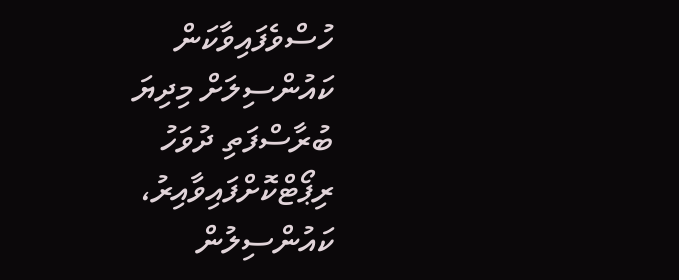ހުސްވެފައިވާކަން ކައުންސިލަށް މިދިޔަ ބުރާސްފަތި ދުވަހު ރިޕޯޓްކޮށްފައިވާއިރު، ކައުންސިލުން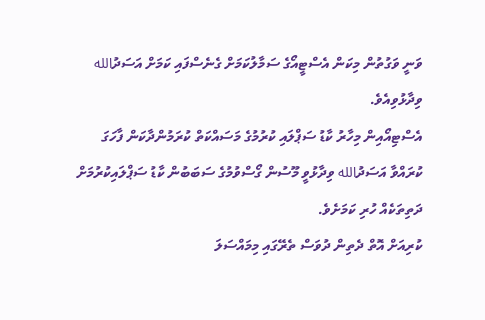ވަނީ ވަގުތުން މިކަން އެސްޓީއޯގެ ސަމާލުކަމަށް ގެނެސްފައި ކަމަށް އަސަދުالله ވިދާޅުވިއެވެ.
އެސްޓިއޯއިން މިހާރު ކާޑު ސަޕްލައި ކުރުމުގެ މަސައްކަތް ކުރަމުންދާކަން ފާހަގަ ކުރައްވާ އަސަދުالله ވިދާޅުވީ މޫސުން ގޯސްވުމުގެ ސަބަބުން ކާޑު ސަޕްލައިކުރުމަށް ދަތިތަކެއް ހުރި ކަމަށެވެ.
ކުރިއަށް އޮތް ދެތިން ދުވަސް ތެރޭގައި މިމައްސަލަ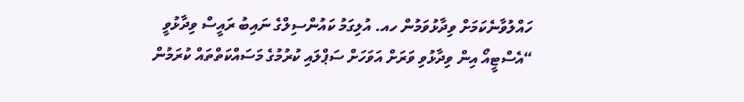ހައްލުވާނެކަމަށް ވިދާޅުވަމުން ހއ. އުލިގަމު ކައުންސިލްގެ ނައިބު ރައީސް ވިދާޅުވީ “އެސްޓީއޯ އިން ވިދާޅުވި ވަރަށް އަވަހަށް ސަޕްލައި ކުރުމުގެ މަސައްކަތްތައް ކުރަމުން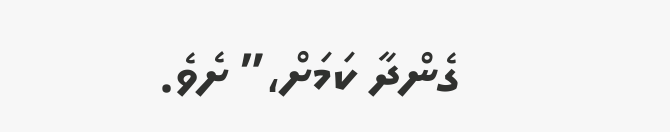ގެންދާ ކަމަށް،” ށެވެ.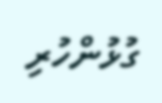ގުޅުންހުރި